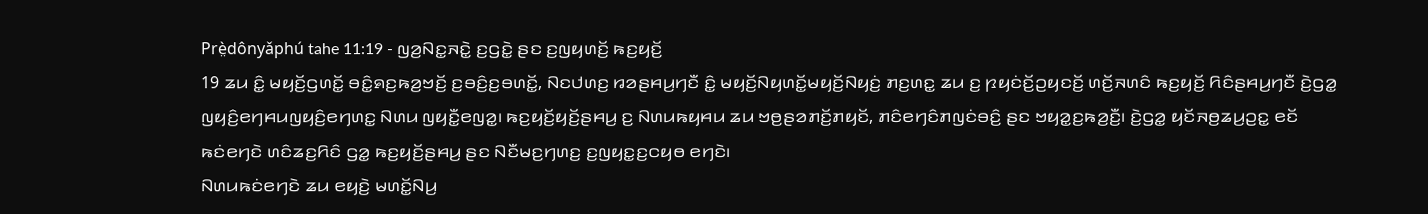Prè̤dônyǎphú tahe 11:19 - ꤜꤤ꤬ꤡꤢ꤭ꤏꤢꤧ꤭ ꤢ꤬ꤞꤢꤧ꤭ ꤔꤢ ꤢ꤬ꤜꤟꤛꤢꤩ꤬ ꤒꤢ꤬ꤟꤢꤩ꤬
19 ꤘꤣ ꤢꤨ꤭ ꤗꤟꤢꤩ꤬ꤞꤛꤢꤩ꤭ ꤋꤢꤨ꤭ꤎꤢ꤬ꤒꤤ꤬ꤠꤢꤩ꤬ ꤢ꤬ꤋꤢꤨ꤬ꤢ꤬ꤋꤛꤢꤩ꤭, ꤡꤢꤓꤛꤢ꤬ ꤙꤤꤔꤌꤣ꤬ꤚꤢꤪ ꤢꤨ꤭ ꤗꤟꤢꤩ꤬ꤡꤟꤛꤢꤩ꤭ꤗꤟꤢꤩ꤬ꤡꤟꤢꤦ꤬ ꤊꤢ꤬ꤛꤢ꤭ ꤘꤣ ꤢ꤬ ꤐꤟꤢꤦꤢꤩ꤬ꤑꤟꤢꤢꤩ꤬ ꤛꤢꤩ꤬ꤏꤛꤢꤨ ꤒꤢ꤬ꤟꤢꤩ꤬ ꤖꤢꤨꤔꤌꤣ꤬ꤚꤢꤪ ꤢꤧ꤬ꤞꤤ꤭ ꤜꤟꤢꤨ꤬ꤕꤚꤌꤣꤜꤟꤢꤨ꤬ꤕꤚꤛꤢ꤭ ꤡꤛꤣ ꤜꤟꤢꤪ꤭ꤕꤜꤤ꤭꤯ ꤒꤢ꤬ꤟꤢꤩ꤬ꤟꤢꤩ꤬ꤔꤌꤣ꤬ ꤢ꤬ ꤡꤛꤣꤒꤟꤌꤣ ꤘꤣ ꤠꤥ꤬ꤔꤤꤊꤢꤩ꤬ꤊꤟꤢꤩ, ꤊꤢꤨꤕꤚꤢꤨꤊꤜꤢꤦꤋꤢꤨ꤬ ꤔꤢ ꤠꤟꤤ꤭ꤢ꤬ꤒꤤ꤬ꤢꤪ꤬꤯ ꤢꤧ꤬ꤞꤤ꤭ ꤟꤢꤩꤏꤥ꤬ꤘꤣ꤬ꤑꤢ꤭ ꤕꤢꤩ ꤒꤢꤦꤕꤚꤢꤧ ꤛꤢꤨꤘꤢ꤬ꤖꤢꤨ ꤞꤤ꤭ ꤒꤢ꤬ꤟꤢꤩ꤬ꤔꤌꤣ꤬ ꤔꤢ ꤡꤢꤪꤗꤢ꤬ꤚꤛꤢ꤬ ꤢ꤬ꤜꤟꤢ꤭ꤢ꤬ꤍꤟꤥ ꤕꤚꤢꤧ꤯
ꤡꤛꤣꤒꤢꤦꤕꤚꤢꤧ ꤘꤣ ꤕꤟꤢꤧ꤬ ꤗꤛꤢꤩ꤭ꤡꤣ꤬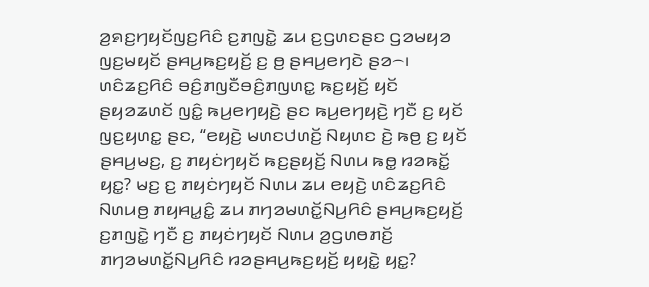ꤤ꤬ꤎꤢ꤬ꤚꤟꤢꤩꤜꤢ꤬ꤖꤢꤨ ꤢ꤬ꤊꤜꤢꤧ꤭ ꤘꤣ ꤢ꤬ꤞꤛꤢꤔꤢ ꤞꤤꤗꤟꤤ ꤜꤢ꤬ꤗꤟꤢꤩ ꤔꤌꤣ꤬ꤒꤢ꤬ꤟꤢꤩ꤬ ꤢ꤬ ꤥ꤬ ꤔꤌꤣ꤬ꤕꤚꤢꤧ ꤔꤤ꤮꤯
ꤛꤢꤨꤘꤢ꤬ꤖꤢꤨ ꤋꤢꤨ꤬ꤊꤜꤢꤪꤋꤢꤨ꤬ꤊꤜꤛꤢ꤭ ꤒꤢ꤬ꤟꤢꤩ꤬ ꤟꤢꤩ ꤔꤟꤤꤘꤛꤢꤩ ꤜꤢꤨ꤭ ꤒꤣ꤬ꤕꤚꤟꤢꤧ꤬ ꤔꤢ ꤒꤣ꤬ꤕꤚꤟꤢꤧ꤬ ꤚꤢꤪ ꤢ꤬ ꤟꤢꤩ ꤜꤢ꤬ꤟꤛꤢ꤭ ꤔꤢ, “ꤕꤟꤢꤧ꤬ ꤗꤛꤢꤓꤛꤢꤩ꤬ ꤡꤟꤛꤢ ꤢꤧ꤬ ꤒꤥ꤬ ꤢ꤬ ꤟꤢꤩ ꤔꤌꤣ꤬ꤗꤢ꤬, ꤢ꤬ ꤊꤟꤢꤦꤚꤟꤢꤩ ꤒꤢ꤬ꤔꤟꤢꤩ꤬ ꤡꤛꤣ ꤒꤥ꤭ ꤙꤤꤒꤢꤩ꤭ ꤟꤢ꤭? ꤗꤢ꤬ ꤢ꤬ ꤊꤟꤢꤦꤚꤟꤢꤩ ꤡꤛꤣ ꤘꤣ ꤕꤟꤢꤧ꤬ ꤛꤢꤨꤘꤢ꤬ꤖꤢꤨ ꤡꤛꤣꤥ꤬ ꤊꤟꤌꤣ꤭ꤢꤨ꤭ ꤘꤣ ꤊꤚꤤꤗꤛꤢꤩ꤭ꤡꤣ꤬ꤖꤢꤨ ꤔꤌꤣ꤬ꤒꤢ꤬ꤟꤢꤩ꤬ ꤢ꤬ꤊꤜꤢꤧ꤭ ꤚꤢꤪ ꤢ꤬ ꤊꤟꤢꤦꤚꤟꤢꤩ ꤡꤛꤣ ꤤ꤬ꤞꤛꤥꤊꤢꤩ꤬ ꤊꤚꤤꤗꤛꤢꤩ꤭ꤡꤣ꤬ꤖꤢꤨ ꤙꤤꤔꤌꤣ꤬ꤒꤢ꤬ꤟꤢꤩ꤬ ꤟꤟꤢꤧ꤭ ꤟꤢ꤭?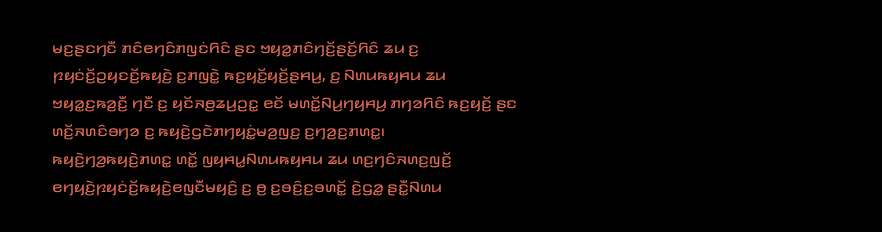ꤗꤢ꤬ꤔꤢꤚꤢꤪ ꤊꤢꤨꤕꤚꤢꤨꤊꤜꤢꤦꤖꤢꤨ ꤔꤢ ꤠꤟꤤ꤭ꤊꤢꤨꤚꤢꤩ꤬ꤔꤢꤩ꤬ꤖꤢꤨ ꤘꤣ ꤢ꤬ ꤐꤟꤢꤦꤢꤩ꤬ꤑꤟꤢꤢꤩ꤬ꤒꤟꤢꤧ꤬ ꤢ꤬ꤊꤜꤢꤧ꤭ ꤒꤢ꤬ꤟꤢꤩ꤬ꤟꤢꤩ꤬ꤔꤌꤣ꤬, ꤢ꤬ ꤡꤛꤣꤒꤟꤌꤣ ꤘꤣ ꤠꤟꤤ꤭ꤢ꤬ꤒꤤ꤬ꤢꤪ꤬ ꤚꤢꤪ ꤢ꤬ ꤟꤢꤩꤏꤥ꤬ꤘꤣ꤬ꤑꤢ꤭ ꤕꤢꤩ ꤗꤛꤢꤩ꤭ꤡꤣ꤬ꤚꤟꤌꤣ꤬ ꤊꤚꤤꤖꤢꤨ ꤒꤢ꤬ꤟꤢꤩ꤬ ꤔꤢ ꤛꤢꤩ꤬ꤏꤛꤢꤨꤋꤚꤤ ꤢ꤬ ꤒꤟꤢꤧ꤬ꤞꤢꤧꤊꤚꤟꤢꤦ꤭ꤗꤤ꤬ꤜꤢ꤬ ꤢ꤬ꤚꤤ꤬ꤢ꤬ꤊꤛꤢ꤭꤯
ꤒꤟꤢꤧ꤬ꤚꤤ꤬ꤒꤟꤢꤧ꤬ꤊꤛꤢ꤭ ꤛꤢꤩ꤭ ꤜꤟꤌꤣ꤭ꤡꤛꤣꤒꤟꤌꤣ ꤘꤣ ꤛꤢ꤬ꤚꤢꤨꤏꤛꤢ꤬ꤜꤢꤩ꤬ ꤕꤚꤟꤢꤧ꤬ꤐꤟꤢꤦꤢꤩ꤬ꤒꤟꤢꤧ꤬ꤕꤜꤢꤪꤗꤟꤢꤨ꤬ ꤢ꤬ ꤥ꤬ ꤢ꤬ꤋꤢꤨ꤬ꤢ꤬ꤋꤛꤢꤩ꤭ ꤢꤧ꤬ꤞꤤ꤭ ꤔꤢꤪ꤭ꤡꤛꤣ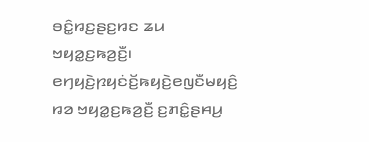ꤋꤢꤨ꤭ꤙꤢ꤬ꤔꤢ꤬ꤙꤢ ꤘꤣ ꤠꤟꤤ꤭ꤢ꤬ꤒꤤ꤬ꤢꤪ꤬꤯
ꤕꤚꤟꤢꤧ꤬ꤐꤟꤢꤦꤢꤩ꤬ꤒꤟꤢꤧ꤬ꤕꤜꤢꤪꤗꤟꤢꤨ꤬ ꤙꤤ ꤠꤟꤤ꤭ꤢ꤬ꤒꤤ꤬ꤢꤪ꤬ ꤢ꤬ꤊꤢꤨ꤭ꤔꤌꤣ꤬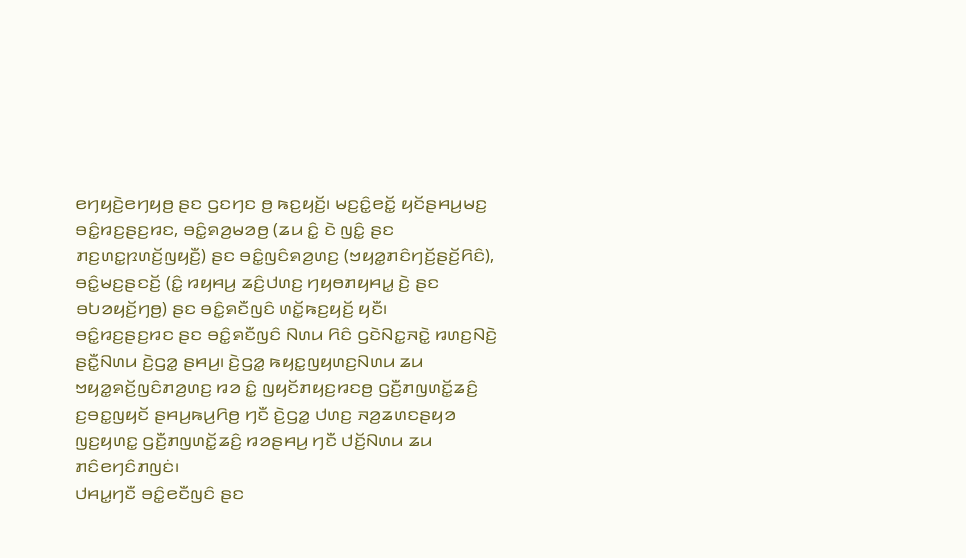ꤕꤚꤟꤢꤧ꤬ꤕꤚꤟꤥ꤬ ꤔꤢ ꤞꤢꤚꤢ ꤥ꤬ ꤒꤢ꤬ꤟꤢꤩ꤬꤯ ꤗꤢ꤬ꤢꤨ꤭ꤕꤢꤩ꤭ ꤟꤢꤩꤔꤌꤣ꤬ꤗꤢ꤬ ꤋꤢꤨ꤭ꤙꤢ꤬ꤔꤢ꤬ꤙꤢ, ꤋꤢꤨ꤭ꤎꤤ꤬ꤗꤤꤥ꤬ (ꤘꤣ ꤢꤨ꤭ ꤢꤧ ꤜꤢꤨ꤭ ꤔꤢ ꤊꤢ꤬ꤛꤢ꤭ꤐꤛꤢꤩ꤬ꤜꤟꤢꤪ꤬) ꤔꤢ ꤋꤢꤨ꤭ꤜꤢꤨꤎꤤ꤬ꤛꤢ꤬ (ꤠꤟꤤ꤭ꤊꤢꤨꤚꤢꤩ꤬ꤔꤢꤩ꤬ꤖꤢꤨ), ꤋꤢꤨ꤭ꤗꤢ꤬ꤔꤢꤢꤩ꤬ (ꤢꤨ꤭ ꤙꤟꤌꤣ꤬ ꤘꤢꤨ꤬ꤓꤛꤢ꤬ ꤚꤟꤥꤊꤟꤌꤣ꤭ ꤢꤧ꤬ ꤔꤢ ꤋꤝꤤꤟꤢꤩ꤬ꤚꤥ꤬) ꤔꤢ ꤋꤢꤨ꤭ꤎꤢꤪꤜꤢꤨ ꤛꤢꤩ꤭ꤒꤢ꤬ꤟꤢꤩ꤬ ꤟꤢꤪ꤯
ꤋꤢꤨ꤭ꤙꤢ꤬ꤔꤢ꤬ꤙꤢ ꤔꤢ ꤋꤢꤨ꤭ꤎꤢꤪꤜꤢꤨ ꤡꤛꤣ ꤖꤢꤨ ꤞꤢꤧꤡꤢ꤭ꤏꤢꤧ꤭ ꤙꤛꤢ꤬ꤡꤢꤧ꤬ ꤔꤢꤪ꤭ꤡꤛꤣ ꤢꤧ꤬ꤞꤤ꤭ ꤔꤌꤣ꤬꤯ ꤢꤧ꤬ꤞꤤ꤭ ꤒꤟꤢ꤭ꤜꤟꤛꤢ꤬ꤡꤛꤣ ꤘꤣ ꤠꤟꤤ꤭ꤎꤢꤩ꤬ꤜꤢꤨꤊꤤ꤬ꤛꤢ꤬ ꤙꤤ ꤢꤨ꤭ ꤜꤟꤢꤩꤊꤟꤢ꤬ꤙꤢꤥ꤬ ꤞꤢꤪ꤬ꤊꤜꤛꤢꤩ꤭ꤘꤢꤨ꤬ ꤢ꤬ꤋꤢ꤭ꤜꤟꤢꤩ ꤔꤌꤣ꤬ꤒꤣ꤬ꤖꤥ꤬ ꤚꤢꤪ ꤢꤧ꤬ꤞꤤ꤭ ꤓꤛꤢ꤬ ꤏꤤ꤬ꤘꤛꤢꤔꤟꤤ ꤜꤢ꤬ꤟꤛꤢ꤭ ꤞꤢꤪ꤬ꤊꤜꤛꤢꤩ꤭ꤘꤢꤨ꤬ ꤙꤤꤔꤌꤣ꤬ ꤚꤢꤪ ꤓꤢꤩ꤬ꤡꤛꤣ ꤘꤣ ꤊꤢꤨꤕꤚꤢꤨꤊꤜꤢꤦ꤯
ꤓꤌꤣ꤭ꤚꤢꤪ ꤋꤢꤨ꤭ꤕꤢꤪꤜꤢꤨ ꤔꤢ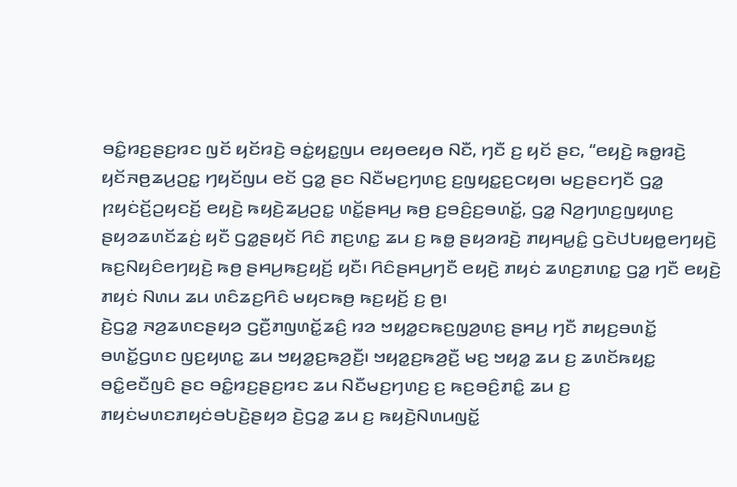ꤋꤢꤨ꤭ꤙꤢ꤬ꤔꤢ꤬ꤙꤢ ꤜꤢꤩ ꤟꤢꤩꤙꤢꤧ꤬ ꤋꤢꤦ꤭ꤟꤢ꤭ꤜꤣ ꤕꤟꤥꤕꤟꤥ ꤡꤢꤪ, ꤚꤢꤪ ꤢ꤬ ꤟꤢꤩ ꤔꤢ, “ꤕꤟꤢꤧ꤬ ꤒꤥ꤭ꤙꤢꤧ꤬ ꤟꤢꤩꤏꤥ꤬ꤘꤣ꤬ꤑꤢ꤭ ꤚꤟꤢꤩꤜꤣ ꤕꤢꤩ ꤞꤤ꤭ ꤔꤢ ꤡꤢꤪꤗꤢ꤬ꤚꤛꤢ꤬ ꤢ꤬ꤜꤟꤢ꤭ꤢ꤬ꤍꤟꤥ꤯ ꤗꤢ꤬ꤔꤢꤚꤢꤪ ꤞꤤ꤭ ꤐꤟꤢꤦꤢꤩ꤬ꤑꤟꤢꤢꤩ꤬ ꤕꤟꤢꤧ꤬ ꤒꤟꤢꤧ꤬ꤘꤣ꤬ꤑꤢ꤭ ꤛꤢꤩ꤭ꤔꤌꤣ꤬ ꤒꤥ꤬ ꤢ꤬ꤋꤢꤨ꤬ꤢ꤬ꤋꤛꤢꤩ꤭, ꤞꤤ꤭ ꤡꤤ꤬ꤚꤛꤢ꤬ꤜꤟꤛꤢ꤬ ꤔꤟꤤꤘꤛꤢꤩꤘꤢꤦ꤬ ꤟꤢꤪ ꤞꤤ꤭ꤔꤟꤢꤩ ꤖꤢꤨ ꤊꤢ꤬ꤛꤢ꤭ ꤘꤣ ꤢ꤬ ꤒꤥ꤭ ꤔꤟꤤꤙꤢꤧ꤬ ꤊꤟꤌꤣ꤭ꤢꤨ꤭ ꤞꤢꤧꤓꤝꤟꤥ꤭ꤕꤚꤟꤢꤧ꤬ ꤒꤢ꤬ꤡꤟꤢꤨꤕꤚꤟꤢꤧ꤬ ꤒꤥ꤬ ꤔꤌꤣ꤬ꤒꤢ꤬ꤟꤢꤩ꤬ ꤟꤢꤪ꤯ ꤖꤢꤨꤔꤌꤣ꤬ꤚꤢꤪ ꤕꤟꤢꤧ꤬ ꤊꤟꤢꤦ ꤘꤛꤢ꤬ꤊꤛꤢ꤭ ꤞꤤ꤭ ꤚꤢꤪ ꤕꤟꤢꤧ꤬ ꤊꤟꤢꤦ ꤡꤛꤣ ꤘꤣ ꤛꤢꤨꤘꤢ꤬ꤖꤢꤨ ꤗꤟꤢꤒꤥ꤬ ꤒꤢ꤬ꤟꤢꤩ꤬ ꤢ꤬ ꤥ꤬꤯
ꤢꤧ꤬ꤞꤤ꤭ ꤏꤤ꤬ꤘꤛꤢꤔꤟꤤ ꤞꤢꤪ꤬ꤊꤜꤛꤢꤩ꤭ꤘꤢꤨ꤬ ꤙꤤ ꤠꤟꤤ꤭ꤢꤒꤢ꤬ꤜꤤ꤬ꤛꤢ꤬ ꤔꤌꤣ꤬ ꤚꤢꤪ ꤊꤟꤢ꤬ꤋꤛꤢꤩ꤭ ꤋꤛꤢꤩ꤭ꤞꤛꤢ ꤜꤢ꤬ꤟꤛꤢ꤭ ꤘꤣ ꤠꤟꤤ꤭ꤢ꤬ꤒꤤ꤬ꤢꤪ꤬꤯ ꤠꤟꤤ꤭ꤢ꤬ꤒꤤ꤬ꤢꤪ꤬ ꤗꤢ꤬ ꤠꤟꤤ꤭ ꤘꤣ ꤢ꤬ ꤘꤛꤢꤩꤒꤟꤢ꤭ ꤋꤢꤨ꤭ꤕꤢꤪꤜꤢꤨ ꤔꤢ ꤋꤢꤨ꤭ꤙꤢ꤬ꤔꤢ꤬ꤙꤢ ꤘꤣ ꤡꤢꤪꤗꤢ꤬ꤚꤛꤢ꤬ ꤢ꤬ ꤒꤢ꤬ꤋꤢꤨ꤬ꤊꤢꤨ꤭ ꤘꤣ ꤢ꤬ ꤊꤟꤢꤦꤗꤛꤢꤊꤟꤢꤦꤋꤝꤢꤧ꤬ꤔꤟꤤ ꤢꤧ꤬ꤞꤤ꤭ ꤘꤣ ꤢ꤬ ꤒꤟꤢꤧ꤬ꤡꤛꤣꤜꤢꤩ꤭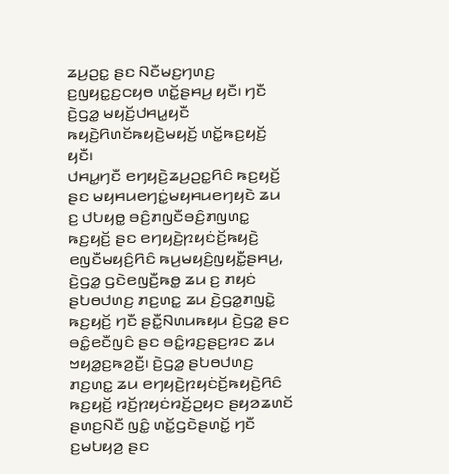ꤘꤣ꤬ꤑꤢ꤭ ꤔꤢ ꤡꤢꤪꤗꤢ꤬ꤚꤛꤢ꤬ ꤢ꤬ꤜꤟꤢ꤭ꤢ꤬ꤍꤟꤥ ꤛꤢꤩ꤭ꤔꤌꤣ꤬ ꤟꤢꤪ꤯ ꤚꤢꤪ ꤢꤧ꤬ꤞꤤ꤭ ꤗꤟꤢꤩ꤬ꤓꤌꤣ꤭ꤟꤢꤪ ꤒꤟꤢꤧ꤬ꤖꤛꤢꤩꤒꤟꤢꤧ꤬ꤗꤟꤢꤩ꤬ ꤛꤢꤩ꤭ꤒꤢ꤬ꤟꤢꤩ꤬ ꤟꤢꤪ꤯
ꤓꤌꤣ꤭ꤚꤢꤪ ꤕꤚꤟꤢꤧ꤬ꤘꤣ꤬ꤑꤢ꤭ꤖꤢꤨ ꤒꤢ꤬ꤟꤢꤩ꤬ ꤔꤢ ꤗꤟꤌꤣꤕꤚꤢꤦ꤭ꤗꤟꤌꤣꤕꤚꤟꤢꤧ ꤘꤣ ꤢ꤬ ꤓꤝꤟꤥ꤭ ꤋꤢꤨ꤬ꤊꤜꤢꤪꤋꤢꤨ꤬ꤊꤜꤛꤢ꤭ ꤒꤢ꤬ꤟꤢꤩ꤬ ꤔꤢ ꤕꤚꤟꤢꤧ꤬ꤐꤟꤢꤦꤢꤩ꤬ꤒꤟꤢꤧ꤬ ꤕꤜꤢꤪꤗꤟꤢꤨ꤬ꤖꤢꤨ ꤒꤣ꤬ꤗꤟꤢꤨ꤬ꤜꤟꤢꤪ꤭ꤔꤌꤣ꤬, ꤢꤧ꤬ꤞꤤ꤭ ꤞꤢꤧꤕꤜꤢꤪ꤬ꤒꤥ꤭ ꤘꤣ ꤢ꤬ ꤊꤟꤢꤦ ꤔꤝꤥꤓꤛꤢ꤬ ꤊꤢ꤬ꤛꤢ꤭ ꤘꤣ ꤢꤧ꤬ꤞꤤ꤭ꤊꤜꤢꤧ꤭ ꤒꤢ꤬ꤟꤢꤩ꤬ ꤚꤢꤪ ꤔꤢꤪ꤭ꤡꤛꤣꤒꤟꤣ ꤢꤧ꤬ꤞꤤ꤭ ꤔꤢ ꤋꤢꤨ꤭ꤕꤢꤪꤜꤢꤨ ꤔꤢ ꤋꤢꤨ꤭ꤙꤢ꤬ꤔꤢ꤬ꤙꤢ ꤘꤣ ꤠꤟꤤ꤭ꤢ꤬ꤒꤤ꤬ꤢꤪ꤬꤯ ꤢꤧ꤬ꤞꤤ꤭ ꤔꤝꤥꤓꤛꤢ꤬ ꤊꤢ꤬ꤛꤢ꤭ ꤘꤣ ꤕꤚꤟꤢꤧ꤬ꤐꤟꤢꤦꤢꤩ꤬ꤒꤟꤢꤧ꤬ꤖꤢꤨ ꤒꤢ꤬ꤟꤢꤩ꤬ ꤙꤢꤩ꤬ꤐꤟꤢꤦꤙꤢꤩ꤬ꤑꤟꤢ ꤔꤟꤤꤘꤛꤢꤩ ꤔꤛꤢ꤬ꤡꤢꤪ ꤜꤢꤨ꤭ ꤛꤢꤩ꤭ꤞꤢꤧꤔꤛꤢꤩ꤭ ꤚꤢꤪ ꤢ꤬ꤗꤝꤟꤤ꤬ ꤔꤢ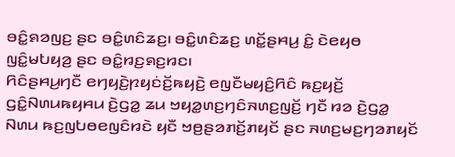ꤋꤢꤨ꤭ꤎꤤꤜꤢ꤬ ꤔꤢ ꤋꤢꤨ꤭ꤛꤢꤨꤘꤢ꤬꤯ ꤋꤢꤨ꤭ꤛꤢꤨꤘꤢ꤬ ꤛꤢꤩ꤭ꤔꤌꤣ꤬ ꤢꤨ꤭ ꤢꤧꤕꤟꤥ ꤜꤢꤨ꤭ꤗꤝꤟꤤ꤬ ꤔꤢ ꤋꤢꤨ꤭ꤙꤢ꤬ꤎꤢ꤬ꤙꤢ꤯
ꤖꤢꤨꤔꤌꤣ꤬ꤚꤢꤪ ꤕꤚꤟꤢꤧ꤬ꤐꤟꤢꤦꤢꤩ꤬ꤒꤟꤢꤧ꤬ ꤕꤜꤢꤪꤗꤟꤢꤨ꤬ꤖꤢꤨ ꤒꤢ꤬ꤟꤢꤩ꤬ ꤞꤢꤨ꤭ꤡꤛꤣꤒꤟꤌꤣ ꤢꤧ꤬ꤞꤤ꤭ ꤘꤣ ꤠꤟꤤ꤭ꤛꤢ꤬ꤚꤢꤨꤏꤛꤢ꤬ꤜꤢꤩ꤬ ꤚꤢꤪ ꤙꤤ ꤢꤧ꤬ꤞꤤ꤭ ꤡꤛꤣ ꤒꤢ꤬ꤜꤝꤥꤕꤜꤢꤨꤙꤢꤧ ꤟꤢꤪ ꤠꤥ꤬ꤔꤤꤊꤢꤩ꤬ꤊꤟꤢꤩ ꤔꤢ ꤏꤛꤢ꤬ꤗꤢ꤬ꤚꤤꤊꤟꤢꤩ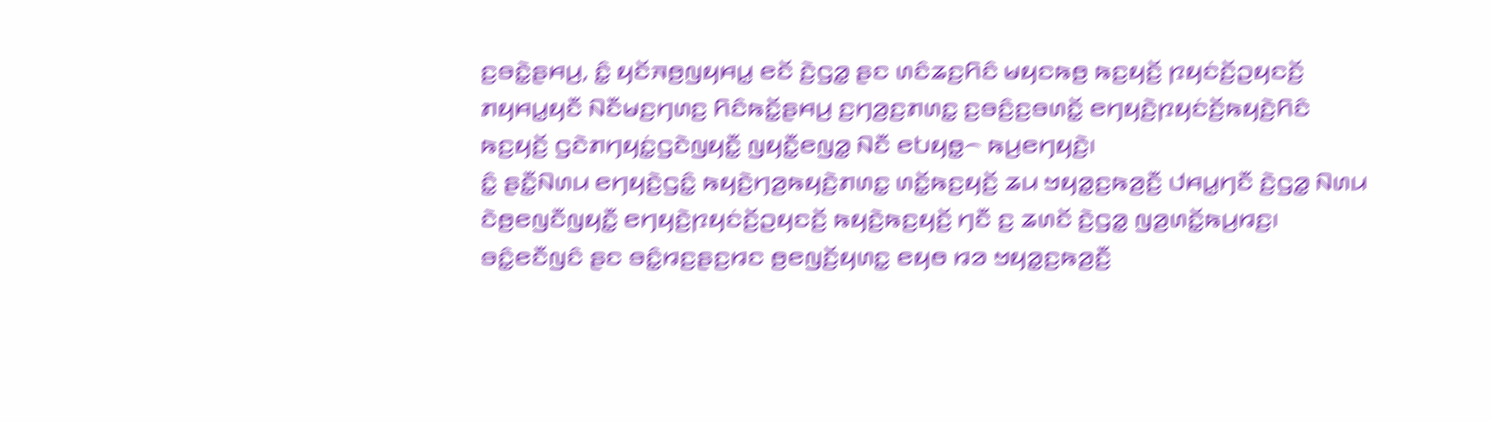ꤢ꤬ꤋꤢꤧ꤭ꤔꤌꤣ꤬, ꤢꤨ꤭ ꤟꤢꤩꤏꤥ꤬ꤜꤟꤌꤣ꤭ ꤕꤢꤩ ꤢꤧ꤬ꤞꤤ꤭ ꤔꤢ ꤛꤢꤨꤘꤢ꤬ꤖꤢꤨ ꤗꤟꤢꤒꤥ꤬ ꤒꤢ꤬ꤟꤢꤩ꤬ ꤐꤟꤢꤦꤢꤩ꤬ꤑꤟꤢꤢꤩ꤬ ꤊꤟꤌꤣ꤭ꤟꤢꤪ ꤡꤢꤪꤗꤢ꤬ꤚꤛꤢ꤬ ꤖꤢꤨꤒꤢꤩ꤭ꤔꤌꤣ꤬ ꤢ꤬ꤚꤤ꤬ꤢ꤬ꤊꤛꤢ꤭ ꤢ꤬ꤋꤢꤨ꤬ꤢ꤬ꤋꤛꤢꤩ꤭ ꤕꤚꤟꤢꤧ꤬ꤐꤟꤢꤦꤢꤩ꤬ꤒꤟꤢꤧ꤬ꤖꤢꤨ ꤒꤢ꤬ꤟꤢꤩ꤬ ꤞꤢꤧꤊꤚꤟꤢꤦ꤭ꤞꤢꤧꤜꤟꤢꤪ꤭ ꤜꤟꤢꤪ꤭ꤕꤜꤤ꤭ ꤡꤢꤪ ꤕꤝꤟꤥ꤭꤮ ꤒꤣ꤬ꤕꤚꤟꤢꤧ꤬꤯
ꤢꤨ꤭ ꤔꤢꤪ꤭ꤡꤛꤣ ꤕꤚꤟꤢꤧ꤬ꤞꤢꤨ꤭ ꤒꤟꤢꤧ꤬ꤚꤤ꤬ꤒꤟꤢꤧ꤬ꤊꤛꤢ꤭ ꤛꤢꤩ꤭ꤒꤢ꤬ꤟꤢꤩ꤬ ꤘꤣ ꤠꤟꤤ꤭ꤢ꤬ꤒꤤ꤬ꤢꤪ꤬ ꤓꤌꤣ꤭ꤚꤢꤪ ꤢꤧ꤬ꤞꤤ꤭ ꤡꤛꤣ ꤢꤧꤥ꤬ꤕꤜꤢꤪꤜꤟꤢꤪ꤭ ꤕꤚꤟꤢꤧ꤬ꤐꤟꤢꤦꤢꤩ꤬ꤑꤟꤢꤢꤩ꤬ ꤒꤟꤢꤧ꤬ꤒꤢ꤬ꤟꤢꤩ꤬ ꤚꤢꤪ ꤢ꤬ ꤘꤛꤢꤩ ꤢꤧ꤬ꤞꤤ꤭ ꤜꤤ꤬ꤛꤢꤩ꤭ꤒꤣ꤬ꤙꤢ꤬꤯
ꤋꤢꤨ꤭ꤕꤢꤪꤜꤢꤨ ꤔꤢ ꤋꤢꤨ꤭ꤙꤢ꤬ꤔꤢ꤬ꤙꤢ ꤥ꤬ꤕꤜꤢꤩ꤬ꤟꤛꤢ꤭ ꤕꤟꤥ ꤙꤤ ꤠꤟꤤ꤭ꤢ꤬ꤒꤤ꤬ꤢꤪ꤬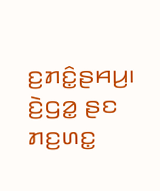ꤢ꤬ꤊꤢꤨ꤭ꤔꤌꤣ꤬꤯ ꤢꤧ꤬ꤞꤤ꤭ ꤔꤢ ꤊꤢ꤬ꤛꤢ꤭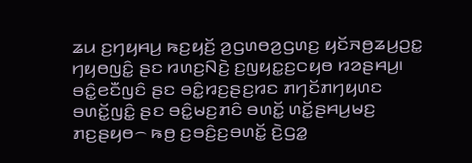ꤘꤣ ꤢ꤬ꤚꤟꤌꤣ꤬ ꤒꤢ꤬ꤟꤢꤩ꤬ ꤤ꤬ꤞꤛꤥꤤ꤬ꤞꤛꤢ꤬ ꤟꤢꤩꤏꤥ꤬ꤘꤣ꤬ꤑꤢ꤭ ꤚꤟꤥꤜꤢꤨ꤭ ꤔꤢ ꤙꤛꤢ꤬ꤡꤢꤧ꤬ ꤢ꤬ꤜꤟꤢ꤭ꤢ꤬ꤍꤟꤥ ꤙꤤꤔꤌꤣ꤬꤯
ꤋꤢꤨ꤭ꤕꤢꤪꤜꤢꤨ ꤔꤢ ꤋꤢꤨ꤭ꤙꤢ꤬ꤔꤢ꤬ꤙꤢ ꤊꤚꤢꤩꤊꤚꤟꤛꤢ ꤋꤛꤢꤩ꤭ꤜꤢꤨ꤭ ꤔꤢ ꤋꤢꤨ꤭ꤗꤢ꤬ꤊꤢꤨ ꤋꤛꤢꤩ꤭ ꤛꤢꤩ꤭ꤔꤌꤣ꤬ꤗꤢ꤬ ꤊꤢ꤬ꤔꤟꤥ꤮ ꤒꤥ꤬ ꤢ꤬ꤋꤢꤨ꤬ꤢ꤬ꤋꤛꤢꤩ꤭ ꤢꤧ꤬ꤞꤤ꤭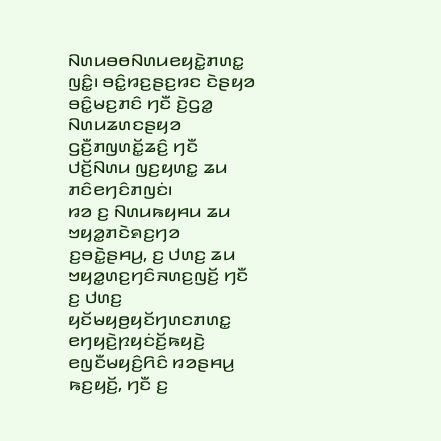ꤡꤛꤣꤋꤥꤡꤛꤣꤕꤟꤢꤧ꤭ꤊꤛꤢ꤭ ꤜꤢꤨ꤭꤯ ꤋꤢꤨ꤭ꤙꤢ꤬ꤔꤢ꤬ꤙꤢ ꤢꤧꤔꤟꤤ ꤋꤢꤨ꤭ꤗꤢ꤬ꤊꤢꤨ ꤚꤢꤪ ꤢꤧ꤬ꤞꤤ꤭ ꤡꤛꤣꤘꤛꤢꤔꤟꤤ ꤞꤢꤪ꤬ꤊꤜꤛꤢꤩ꤭ꤘꤢꤨ꤬ ꤚꤢꤪ ꤓꤢꤩ꤬ꤡꤛꤣ ꤜꤢ꤬ꤟꤛꤢ꤭ ꤘꤣ ꤊꤢꤨꤕꤚꤢꤨꤊꤜꤢꤦ꤯
ꤙꤤ ꤢ꤬ ꤡꤛꤣꤒꤟꤌꤣ ꤘꤣ ꤠꤟꤤ꤭ꤊꤢꤧꤎꤢ꤬ꤚꤤ ꤢ꤬ꤋꤢꤧ꤭ꤔꤌꤣ꤬, ꤢ꤬ ꤓꤛꤢ꤬ ꤘꤣ ꤠꤟꤤ꤭ꤛꤢ꤬ꤚꤢꤨꤏꤛꤢ꤬ꤜꤢꤩ꤬ ꤚꤢꤪ ꤢ꤬ ꤓꤛꤢ꤬ ꤟꤢꤩꤗꤟꤥ꤬ꤟꤢꤩꤚꤛꤢꤊꤛꤢ꤭ ꤕꤚꤟꤢꤧ꤬ꤐꤟꤢꤦꤢꤩ꤬ꤒꤟꤢꤧ꤬ ꤕꤜꤢꤪꤗꤟꤢꤨ꤬ꤖꤢꤨ ꤙꤤꤔꤌꤣ꤬ ꤒꤢ꤬ꤟꤢꤩ꤬, ꤚꤢꤪ ꤢ꤬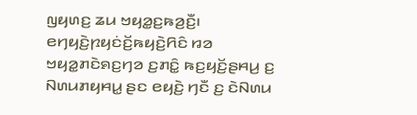ꤜꤟꤛꤢ꤬ ꤘꤣ ꤠꤟꤤ꤭ꤢ꤬ꤒꤤ꤬ꤢꤪ꤬꤯
ꤕꤚꤟꤢꤧ꤬ꤐꤟꤢꤦꤢꤩ꤬ꤒꤟꤢꤧ꤬ꤖꤢꤨ ꤙꤤ ꤠꤟꤤ꤭ꤊꤢꤧꤎꤢ꤬ꤚꤤ ꤢ꤬ꤊꤢꤨ꤭ ꤒꤢ꤬ꤟꤢꤩ꤬ꤔꤌꤣ꤬ ꤢ꤬ ꤡꤛꤣꤊꤟꤌꤣ꤭ ꤔꤢ ꤕꤟꤢꤧ꤬ ꤚꤢꤪ ꤢ꤬ ꤢꤧꤡꤛꤣ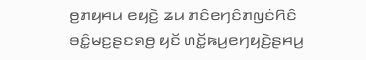ꤥ꤬ꤊꤟꤌꤣ ꤕꤟꤢꤧ꤬ ꤘꤣ ꤊꤢꤨꤕꤚꤢꤨꤊꤜꤢꤦꤖꤢꤨ ꤋꤢꤨ꤭ꤗꤢ꤬ꤔꤢꤎꤥ꤬ ꤟꤢꤩ ꤛꤢꤩ꤭ꤒꤣ꤬ꤕꤚꤟꤢꤧ꤬ꤔꤌꤣ꤬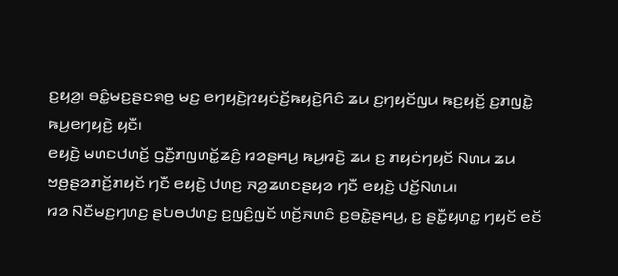ꤢ꤬ꤟꤤ꤬꤯ ꤋꤢꤨ꤭ꤗꤢ꤬ꤔꤢꤎꤥ꤬ ꤗꤢ꤬ ꤕꤚꤟꤢꤧ꤬ꤐꤟꤢꤦꤢꤩ꤬ꤒꤟꤢꤧ꤬ꤖꤢꤨ ꤘꤣ ꤢ꤬ꤚꤟꤢꤩꤜꤣ ꤒꤢ꤬ꤟꤢꤩ꤬ ꤢ꤬ꤊꤜꤢꤧ꤭ ꤒꤣ꤬ꤕꤚꤟꤢꤧ꤬ ꤟꤢꤪ꤯
ꤕꤟꤢꤧ꤬ ꤗꤛꤢꤓꤛꤢꤩ꤬ ꤞꤢꤪ꤬ꤊꤜꤛꤢꤩ꤭ꤘꤢꤨ꤬ ꤙꤤꤔꤌꤣ꤬ ꤒꤣ꤬ꤙꤢꤧ꤬ ꤘꤣ ꤢ꤬ ꤊꤟꤢꤦꤚꤟꤢꤩ ꤡꤛꤣ ꤘꤣ ꤠꤥ꤬ꤔꤤꤊꤢꤩ꤬ꤊꤟꤢꤩ ꤚꤢꤪ ꤕꤟꤢꤧ꤬ ꤓꤛꤢ꤬ ꤏꤤ꤬ꤘꤛꤢꤔꤟꤤ ꤚꤢꤪ ꤕꤟꤢꤧ꤬ ꤓꤢꤩ꤬ꤡꤛꤣ꤯
ꤙꤤ ꤡꤢꤪꤗꤢ꤬ꤚꤛꤢ꤬ ꤔꤝꤥꤓꤛꤢ꤬ ꤢ꤬ꤜꤢꤨ꤬ꤜꤢꤩ ꤛꤢꤩ꤬ꤏꤛꤢꤨ ꤢ꤬ꤋꤢꤧ꤭ꤔꤌꤣ꤬, ꤢ꤬ ꤔꤢꤪ꤭ꤟꤛꤢ꤭ ꤚꤟꤢꤩ ꤕꤢꤩ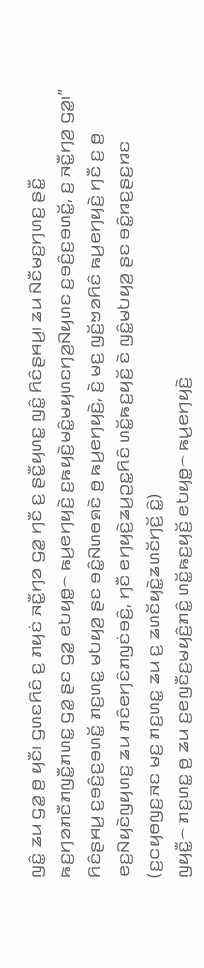ꤜꤢꤨ꤭ ꤘꤣ ꤞꤤ꤭ ꤥ꤬ ꤟꤢꤪ꤯ ꤞꤛꤢꤖꤢꤨ ꤢ꤬ ꤊꤟꤢꤦ ꤏꤢꤪ꤭ꤚꤤ ꤞꤤ꤭ ꤚꤢꤪ ꤢ꤬ ꤔꤢꤪ꤭ꤟꤛꤢ꤭ ꤜꤢꤨ꤭ ꤖꤢꤨꤔꤌꤣ꤬꤯ ꤘꤣ ꤡꤢꤪꤗꤢ꤬ꤚꤛꤢ꤬ ꤔꤢꤪ꤭ ꤒꤢ꤬ꤚꤤꤊꤢꤪꤊꤜꤢꤪ꤭ꤊꤛꤢ꤭ ꤞꤤ꤭ ꤔꤢ ꤞꤤ꤭ ꤕꤝꤟꤥ꤭꤮ ꤒꤣ꤬ꤕꤚꤟꤢꤧ꤬ ꤢ꤬ꤒꤟꤢꤧ꤬ꤗꤢꤨ꤭ꤗꤟꤛꤢꤚꤤ꤬ꤡꤟꤛꤢ ꤢ꤬ꤋꤢꤨ꤬ꤢ꤬ꤋꤛꤢꤩ꤭, ꤢ꤬ ꤏꤢꤪ꤭ꤚꤤ꤬ ꤞꤤ꤭꤯”
ꤖꤢꤨꤔꤌꤣ꤬ ꤢ꤬ꤋꤢꤨ꤬ꤢ꤬ꤋꤛꤢꤩ꤭ ꤊꤢ꤬ꤛꤢ꤭ ꤗꤝꤟꤤ꤬ ꤔꤢ ꤋꤢꤨ꤭ꤡꤛꤥꤎꤢꤧ ꤥ꤬ ꤒꤣ꤬ꤕꤚꤟꤢꤧ꤬, ꤢꤧ꤬ ꤗꤢ꤬ ꤜꤢꤩ꤬ꤠꤤꤖꤢꤨ ꤒꤣ꤬ꤕꤚꤟꤢꤧ꤬ ꤚꤢꤪ ꤢ꤬ ꤥ꤬ ꤕꤢ꤬ꤡꤟꤢꤧꤜꤟꤛꤢ꤬ ꤘꤣ ꤊꤢꤨꤕꤚꤢꤨꤊꤜꤢꤦꤋꤢꤨ꤬, ꤚꤢꤪ ꤕꤚꤟꤢꤧ꤬ꤘꤣ꤬ꤑꤢ꤭ꤖꤢꤨ ꤛꤢꤩ꤭ꤒꤢ꤬ꤟꤢꤩ꤬ ꤢꤧ ꤜꤢꤨ꤭ꤗꤝꤟꤤ꤬ ꤔꤢ ꤋꤢꤨ꤭ꤙꤢ꤬ꤔꤢ꤬ꤙꤢ (ꤢ꤬ꤍꤟꤥꤜꤢ꤬ꤏꤢ ꤗꤢ꤬ ꤊꤢ꤬ꤛꤢ꤭ ꤘꤣ ꤢ꤬ ꤘꤛꤢꤩꤟꤢꤧ꤭ꤘꤛꤢꤩꤚꤢꤩ꤬ ꤢꤨ꤭)
ꤜꤟꤢꤪ꤭꤮ ꤊꤢ꤬ꤛꤢ꤭ ꤥ꤬ ꤘꤣ ꤢ꤬ꤕꤜꤢꤪꤢ꤬ꤗꤟꤢꤨ꤬ꤊꤢꤨ꤭ ꤛꤢꤩ꤭ꤒꤢ꤬ꤟꤢꤩ꤬ ꤕꤝꤟꤥ꤭꤮ ꤒꤣ꤬ꤕꤚꤟꤢꤧ꤬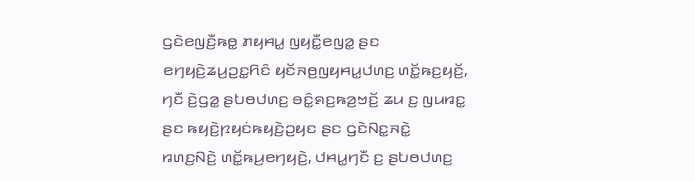ꤞꤢꤧꤕꤜꤢꤪ꤬ꤒꤥ꤭ ꤊꤟꤌꤣ꤭ ꤜꤟꤢꤪ꤭ꤕꤜꤤ꤭ ꤔꤢ ꤕꤚꤟꤢꤧ꤬ꤘꤣ꤬ꤑꤢ꤭ꤖꤢꤨ ꤟꤢꤩꤏꤥ꤬ꤜꤟꤌꤣ꤭ꤓꤛꤢ꤬ ꤛꤢꤩ꤭ꤒꤢ꤬ꤟꤢꤩ꤬, ꤚꤢꤪ ꤢꤧ꤬ꤞꤤ꤭ ꤔꤝꤥꤓꤛꤢ꤬ ꤋꤢꤨ꤭ꤎꤢ꤬ꤒꤤ꤬ꤠꤢꤩ꤬ ꤘꤣ ꤢ꤬ ꤜꤣꤙꤢ꤭ ꤔꤢ ꤒꤟꤢꤧ꤬ꤐꤟꤢꤦꤒꤟꤢꤧ꤬ꤑꤟꤢ ꤔꤢ ꤞꤢꤧꤡꤢ꤭ꤏꤢꤧ꤭ ꤙꤛꤢ꤬ꤡꤢꤧ꤬ ꤛꤢꤩ꤭ꤒꤣ꤬ꤕꤚꤟꤢꤧ꤬, ꤓꤌꤣ꤭ꤚꤢꤪ ꤢ꤬ ꤔꤝꤥꤓꤛꤢ꤬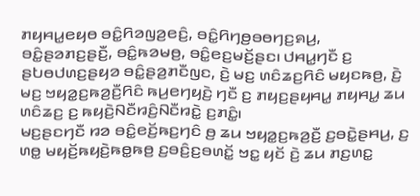ꤊꤟꤌꤣ꤭ꤕꤟꤥ ꤋꤢꤨ꤭ꤖꤤꤜꤤ꤬ꤕꤢꤨ꤬, ꤋꤢꤨ꤭ꤖꤚꤥ꤬ꤋꤥꤚꤢ꤬ꤎꤣ꤬, ꤋꤢꤨ꤭ꤔꤤꤊꤢ꤬ꤔꤢꤪ꤬, ꤋꤢꤨ꤭ꤒꤤꤗꤥ꤬, ꤋꤢꤨ꤭ꤕꤢ꤬ꤗꤢꤩ꤬ꤔꤢ꤯ ꤓꤌꤣ꤭ꤚꤢꤪ ꤢ꤬ ꤔꤝꤥꤓꤛꤢ꤬ꤔꤟꤤ ꤋꤢꤨ꤭ꤔꤤ꤬ꤊꤢꤪꤜꤢ, ꤢꤧ꤬ ꤗꤢ꤬ ꤛꤢꤨꤘꤢ꤬ꤖꤢꤨ ꤗꤟꤢꤒꤥ꤬, ꤢꤧ꤬ ꤗꤢ꤬ ꤠꤟꤤ꤭ꤢ꤬ꤒꤤ꤬ꤢꤪ꤬ꤖꤢꤨ ꤒꤣ꤬ꤕꤚꤟꤢꤧ꤬ ꤚꤢꤪ ꤢ꤬ ꤊꤟꤢ꤬ꤔꤟꤌꤣ꤭ ꤊꤟꤌꤣ꤭ ꤘꤣ ꤛꤢꤨꤘꤢ꤬ ꤢ꤬ ꤒꤟꤢꤧ꤬ꤡꤢꤪꤙꤢꤨ꤬ꤡꤢꤪꤙꤢꤧ꤭ ꤢ꤬ꤊꤢꤨ꤭꤯
ꤗꤢ꤬ꤔꤢꤚꤢꤪ ꤙꤤ ꤋꤢꤨ꤭ꤕꤢꤩ꤬ꤒꤢ꤬ꤚꤢꤨ ꤥ꤬ ꤘꤣ ꤠꤟꤤ꤭ꤢ꤬ꤒꤤ꤬ꤢꤪ꤬ ꤢ꤬ꤋꤢꤧ꤭ꤔꤌꤣ꤬, ꤢ꤬ ꤛꤥ꤭ ꤗꤟꤢꤩ꤬ꤒꤟꤢꤧ꤬ꤒꤥ꤭ꤒꤥ꤬ ꤢ꤬ꤋꤢꤨ꤬ꤢ꤬ꤋꤛꤢꤩ꤭ ꤠꤢ꤭ ꤟꤢꤩ ꤢꤧ꤬ ꤘꤣ ꤊꤢ꤬ꤛꤢ꤭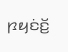ꤐꤟꤢꤦꤢꤩ꤬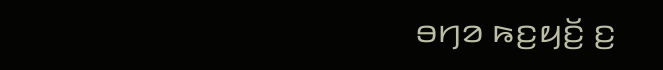ꤋꤚꤤ ꤒꤢ꤬ꤟꤢꤩ꤬ ꤢ꤬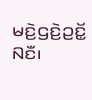ꤗꤢꤧ꤬ꤞꤢꤧ꤬ꤑꤢꤩ꤭ ꤡꤢꤪ꤯